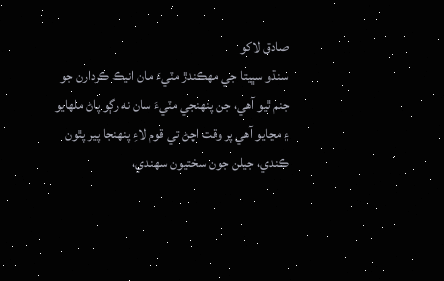صادق لاکو
سنڌو سڀيتا جي مهڪندڙ مٽيءَ مان انيڪ ڪردارن جو جنم ٿيو آهي، جن پنهنجي مٽيءَ سان نه رڳو پاڻ ملهايو ۽ مڃايو آهي پر وقت اچڻ تي قوم لاءِ پنهنجا پير پٿون ڪندي، جيلن جون سختيون سهندي،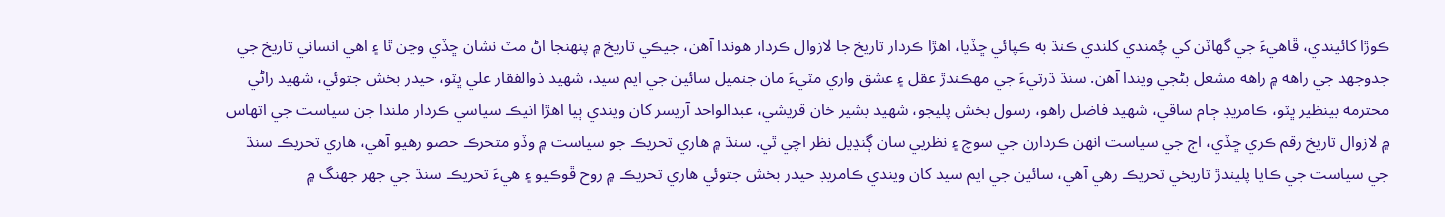ڪوڙا کائيندي، ڦاهيءَ جي گهاٽن کي چُمندي کلندي ڪنڌ به ڪپائي ڇڏيا، اهڙا ڪردار تاريخ جا لازوال ڪردار هوندا آهن، جيڪي تاريخ ۾ پنهنجا اڻ مٽ نشان ڇڏي وڃن ٿا ۽ اهي انساني تاريخ جي جدوجهد جي راهه ۾ راهه مشعل بڻجي ويندا آهن. سنڌ ڌرتيءَ جي مهڪندڙ عقل ۽ عشق واري مٽيءَ مان جنميل سائين جي ايم سيد، شهيد ذوالفقار علي ڀٽو، حيدر بخش جتوئي، شهيد راڻي محترمه بينظير ڀٽو، ڪامريڊ ڄام ساقي، شهيد فاضل راهو، رسول بخش پليجو، شهيد بشير خان قريشي، عبدالواحد آريسر کان ويندي ٻيا اهڙا انيڪ سياسي ڪردار ملندا جن سياست جي اتهاس ۾ لازوال تاريخ رقم ڪري ڇڏي، اڄ جي سياست انهن ڪردارن جي سوچ ۽ نظريي سان ڳنڍيل نظر اچي ٿي. سنڌ ۾ هاري تحريڪ جو سياست ۾ وڏو متحرڪ حصو رهيو آهي، هاري تحريڪ سنڌ جي سياست جي ڪايا پليندڙ تاريخي تحريڪ رهي آهي، سائين جي ايم سيد کان ويندي ڪامريڊ حيدر بخش جتوئي هاري تحريڪ ۾ روح ڦوڪيو ۽ هيءَ تحريڪ سنڌ جي جهر جهنگ ۾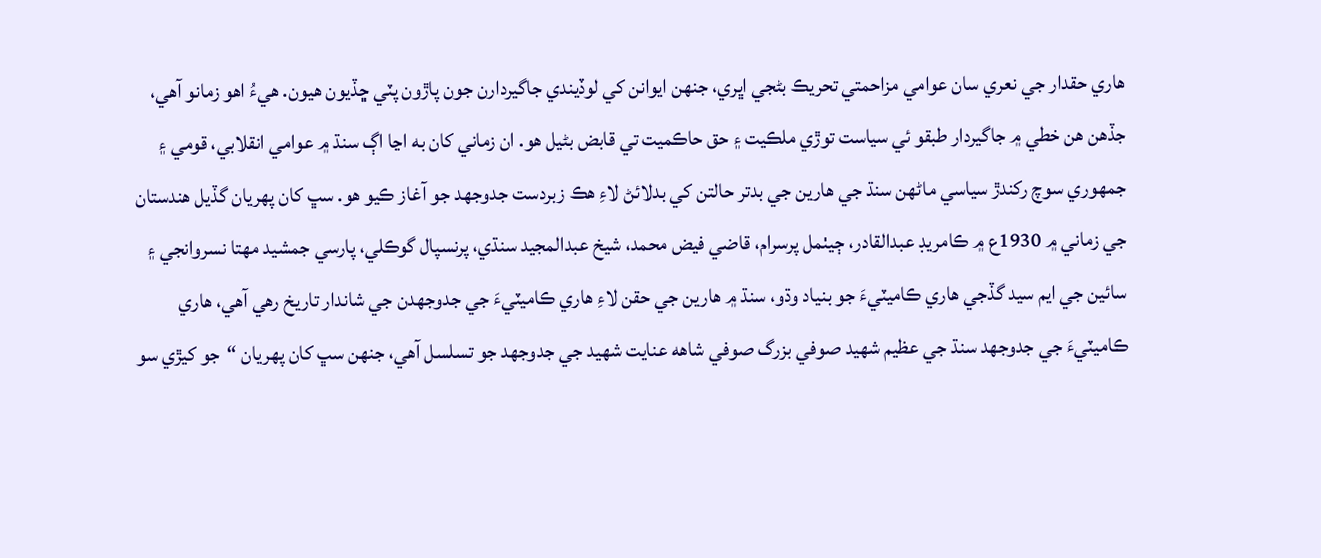هاري حقدار جي نعري سان عوامي مزاحمتي تحريڪ بڻجي اڀري، جنهن ايوانن کي لوڏيندي جاگيردارن جون پاڙون پٽي ڇڏيون هيون. هيءُ اهو زمانو آهي، جڏهن هن خطي ۾ جاگيردار طبقو ئي سياست توڙي ملڪيت ۽ حق حاڪميت تي قابض بڻيل هو. ان زماني کان به اڃا اڳ سنڌ ۾ عوامي انقلابي، قومي ۽ جمهوري سوچ رکندڙ سياسي ماڻهن سنڌ جي هارين جي بدتر حالتن کي بدلائڻ لاءِ هڪ زبردست جدوجهد جو آغاز ڪيو هو. سڀ کان پهريان گڏيل هندستان جي زماني ۾ 1930ع ۾ ڪامريڊ عبدالقادر، ڄيٺمل پرسرام، قاضي فيض محمد، شيخ عبدالمجيد سنڌي، پرنسپال گوڪلي، پارسي جمشيد مهتا نسروانجي ۽ سائين جي ايم سيد گڏجي هاري ڪاميٽيءَ جو بنياد وڌو، سنڌ ۾ هارين جي حقن لاءِ هاري ڪاميٽيءَ جي جدوجھدن جي شاندار تاريخ رهي آهي، هاري ڪاميٽيءَ جي جدوجهد سنڌ جي عظيم شهيد صوفي بزرگ صوفي شاهه عنايت شهيد جي جدوجهد جو تسلسل آهي، جنهن سڀ کان پهريان “جو کيڙي سو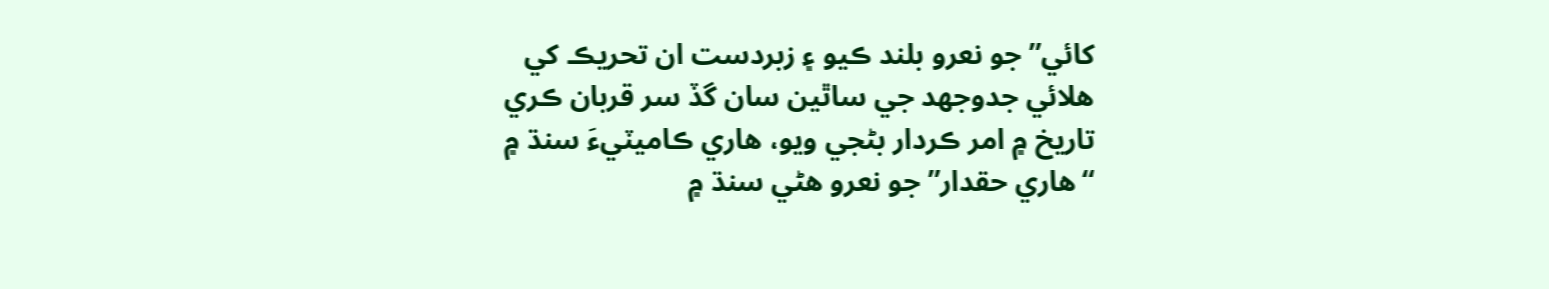کائي” جو نعرو بلند ڪيو ۽ زبردست ان تحريڪ کي هلائي جدوجهد جي ساٿين سان گڏ سر قربان ڪري تاريخ ۾ امر ڪردار بڻجي ويو، هاري ڪاميٽيءَ سنڌ ۾ “هاري حقدار” جو نعرو هڻي سنڌ ۾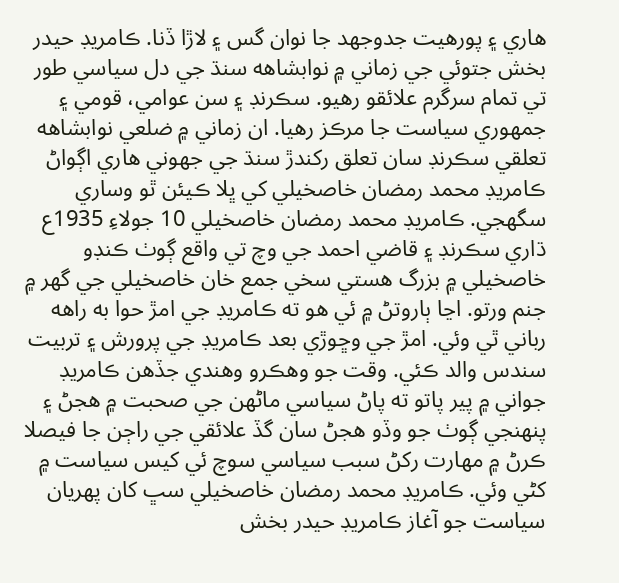هاري ۽ پورهيت جدوجهد جا نوان گس ۽ لاڙا ڏنا. ڪامريڊ حيدر بخش جتوئي جي زماني ۾ نوابشاهه سنڌ جي دل سياسي طور تي تمام سرگرم علائقو رهيو. سڪرنڊ ۽ سن عوامي، قومي ۽ جمهوري سياست جا مرڪز رهيا. ان زماني ۾ ضلعي نوابشاهه تعلقي سڪرنڊ سان تعلق رکندڙ سنڌ جي جهوني هاري اڳواڻ ڪامريڊ محمد رمضان خاصخيلي کي ڀلا ڪيئن ٿو وساري سگهجي. ڪامريڊ محمد رمضان خاصخيلي 10 جولاءِ 1935ع ڌاري سڪرنڊ ۽ قاضي احمد جي وچ تي واقع ڳوٺ ڪنڊو خاصخيلي ۾ بزرگ هستي سخي جمع خان خاصخيلي جي گهر ۾ جنم ورتو. اڃا ٻاروتڻ ۾ ئي هو ته ڪامريڊ جي امڙ حوا به راهه رباني ٿي وئي. امڙ جي وڇوڙي بعد ڪامريڊ جي پرورش ۽ تربيت سندس والد ڪئي. وقت جو وهڪرو وهندي جڏهن ڪامريڊ جواني ۾ پير پاتو ته پاڻ سياسي ماڻهن جي صحبت ۾ هجڻ ۽ پنهنجي ڳوٺ جو وڏو هجڻ سان گڏ علائقي جي راڄن جا فيصلا ڪرڻ ۾ مهارت رکڻ سبب سياسي سوچ ئي کيس سياست ۾ کڻي وئي. ڪامريڊ محمد رمضان خاصخيلي سڀ کان پهريان سياست جو آغاز ڪامريڊ حيدر بخش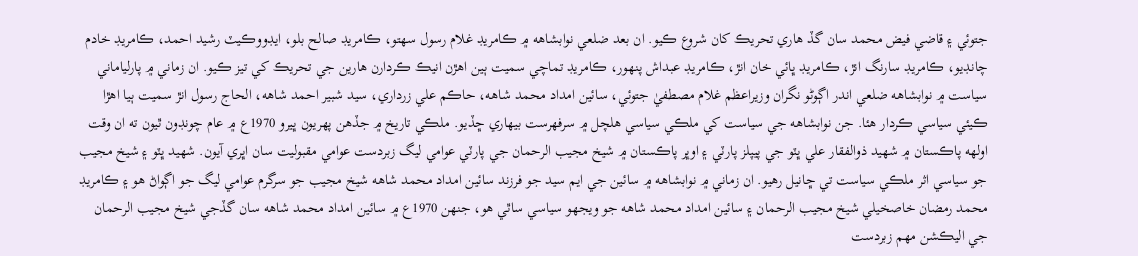جتوئي ۽ قاضي فيض محمد سان گڏ هاري تحريڪ کان شروع ڪيو. ان بعد ضلعي نوابشاهه ۾ ڪامريڊ غلام رسول سهتو، ڪامريڊ صالح بلو، ايڊووڪيٽ رشيد احمد، ڪامريڊ خادم چانڊيو، ڪامريڊ سارنگ انڙ، ڪامريڊ ڀائي خان انڙ، ڪامريڊ عبداش پنهور، ڪامريڊ تماچي سميت ٻين اهڙن انيڪ ڪردارن هارين جي تحريڪ کي تيز ڪيو. ان زماني ۾ پارلياماني سياست ۾ نوابشاهه ضلعي اندر اڳوڻو نگران وزيراعظم غلام مصطفيٰ جتوئي، سائين امداد محمد شاهه، حاڪم علي زرداري، سيد شبير احمد شاهه، الحاج رسول انڙ سميت ٻيا اهڙا ڪيئي سياسي ڪردار هئا. جن نوابشاهه جي سياست کي ملڪي سياسي هلچل ۾ سرفهرست بيهاري ڇڏيو. ملڪي تاريخ ۾ جڏهن پهريون ڀيرو 1970ع ۾ عام چونڊون ٿيون ته ان وقت اولهه پاڪستان ۾ شهيد ذوالفقار علي ڀٽو جي پيپلز پارٽي ۽ اوڀر پاڪستان ۾ شيخ مجيب الرحمان جي پارٽي عوامي ليگ زبردست عوامي مقبوليت سان اڀري آيون. شهيد ڀٽو ۽ شيخ مجيب جو سياسي اثر ملڪي سياست تي ڇانيل رهيو. ان زماني ۾ نوابشاهه ۾ سائين جي ايم سيد جو فرزند سائين امداد محمد شاهه شيخ مجيب جو سرگرم عوامي ليگ جو اڳواڻ هو ۽ ڪامريڊ محمد رمضان خاصخيلي شيخ مجيب الرحمان ۽ سائين امداد محمد شاهه جو ويجهو سياسي ساٿي هو، جنهن 1970ع ۾ سائين امداد محمد شاهه سان گڏجي شيخ مجيب الرحمان جي اليڪشن مهم زبردست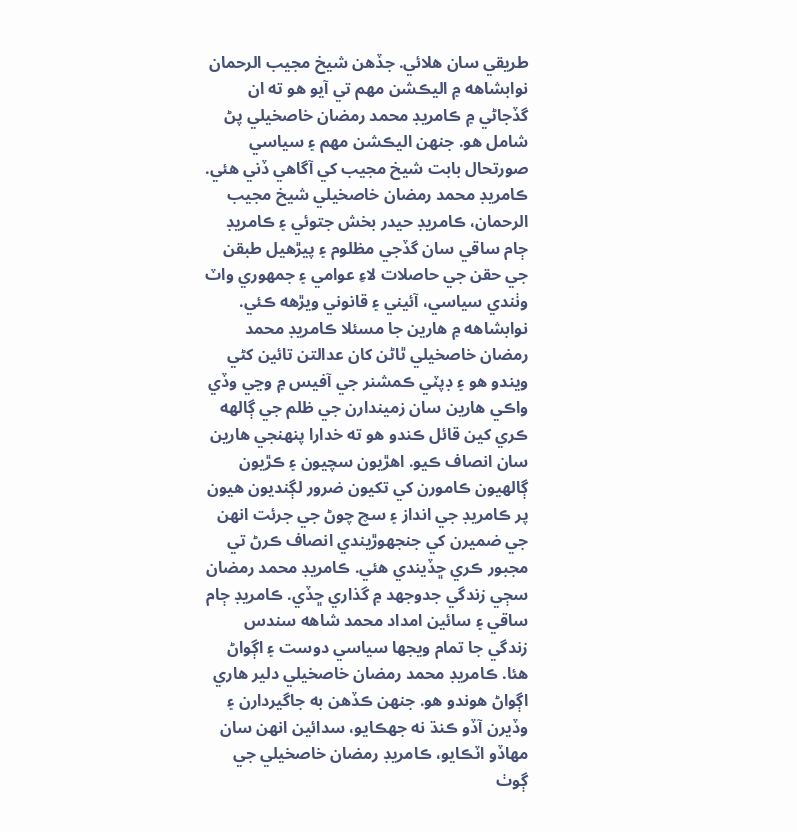طريقي سان هلائي. جڏهن شيخ مجيب الرحمان نوابشاهه ۾ اليڪشن مهم تي آيو هو ته ان گڏجاڻي ۾ ڪامريڊ محمد رمضان خاصخيلي پڻ شامل هو. جنهن اليڪشن مهم ۽ سياسي صورتحال بابت شيخ مجيب کي آگاهي ڏني هئي. ڪامريڊ محمد رمضان خاصخيلي شيخ مجيب الرحمان، ڪامريڊ حيدر بخش جتوئي ۽ ڪامريڊ ڄام ساقي سان گڏجي مظلوم ۽ پيڙهيل طبقن جي حقن جي حاصلات لاءِ عوامي ۽ جمهوري واٽ وٺندي سياسي، آئيني ۽ قانوني ويڙهه ڪئي. نوابشاهه ۾ هارين جا مسئلا ڪامريڊ محمد رمضان خاصخيلي ٿاڻن کان عدالتن تائين کڻي ويندو هو ۽ ڊپٽي ڪمشنر جي آفيس ۾ وڃي وڏي واڪي هارين سان زميندارن جي ظلم جي ڳالهه ڪري کين قائل ڪندو هو ته خدارا پنهنجي هارين سان انصاف ڪيو. اهڙيون سچيون ۽ ڪڙيون ڳالهيون ڪامورن کي تکيون ضرور لڳنديون هيون پر ڪامريڊ جي انداز ۽ سچ چوڻ جي جرئت انهن جي ضميرن کي جنجهوڙيندي انصاف ڪرڻ تي مجبور ڪري ڇڏيندي هئي. ڪامريڊ محمد رمضان سڄي زندگي جدوجهد ۾ گذاري ڇڏي. ڪامريڊ ڄام ساقي ۽ سائين امداد محمد شاهه سندس زندگي جا تمام ويجها سياسي دوست ۽ اڳواڻ هئا. ڪامريڊ محمد رمضان خاصخيلي دلير هاري اڳواڻ هوندو هو. جنهن ڪڏهن به جاگيردارن ۽ وڏيرن آڏو ڪنڌ نه جهڪايو، سدائين انهن سان مهاڏو اٽڪايو، ڪامريڊ رمضان خاصخيلي جي ڳوٺ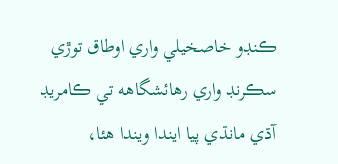ڪنڊو خاصخيلي واري اوطاق توڙي سڪرنڊ واري رهائشگاهه تي ڪامريڊ آڌي مانڌي پيا ايندا ويندا هئا،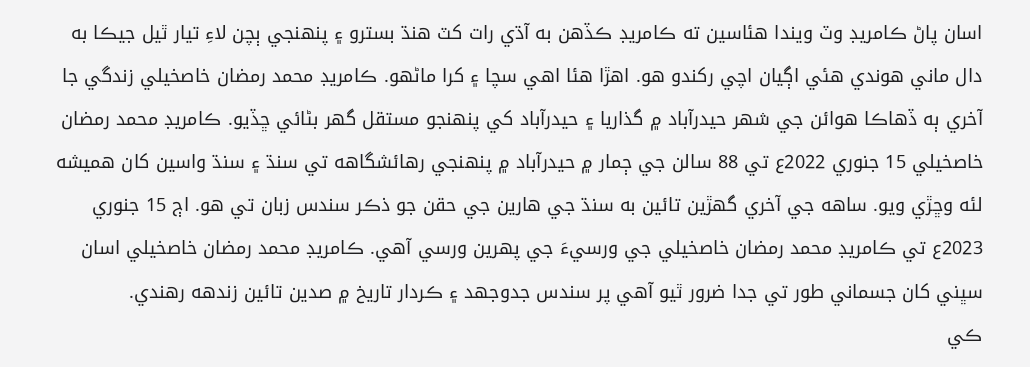اسان پاڻ ڪامريڊ وٽ ويندا هئاسين ته ڪامريڊ ڪڏهن به آڌي رات کٽ هنڌ بسترو ۽ پنهنجي ٻچن لاءِ تيار ٿيل جيڪا به دال ماني هوندي هئي اڳيان اچي رکندو هو. اهڙا هئا اهي سچا ۽ کرا ماڻهو. ڪامريڊ محمد رمضان خاصخيلي زندگي جا آخري ٻه ڏهاڪا هوائن جي شهر حيدرآباد ۾ گذاريا ۽ حيدرآباد کي پنهنجو مستقل گهر بڻائي ڇڏيو. ڪامريڊ محمد رمضان خاصخيلي 15 جنوري 2022ع تي 88 سالن جي ڄمار ۾ حيدرآباد ۾ پنهنجي رهائشگاهه تي سنڌ ۽ سنڌ واسين کان هميشه لئه وڇڙي ويو. ساهه جي آخري گهڙين تائين به سنڌ جي هارين جي حقن جو ذڪر سندس زبان تي هو. اڄ 15 جنوري 2023ع تي ڪامريڊ محمد رمضان خاصخيلي جي ورسيءَ جي پهرين ورسي آهي. ڪامريڊ محمد رمضان خاصخيلي اسان سڀني کان جسماني طور تي جدا ضرور ٿيو آهي پر سندس جدوجهد ۽ ڪردار تاريخ ۾ صدين تائين زندهه رهندي.
ڪي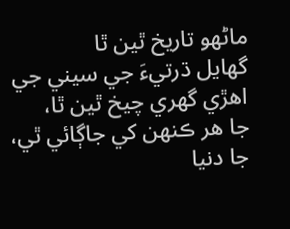ماڻهو تاريخ ٿين ٿا
گهايل ڌرتيءَ جي سيني جي
اهڙي گهري چيخ ٿين ٿا،
جا هر ڪنهن کي جاڳائي ٿي،
جا دنيا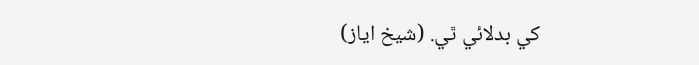کي بدلائي ٿي. (شيخ اياز)